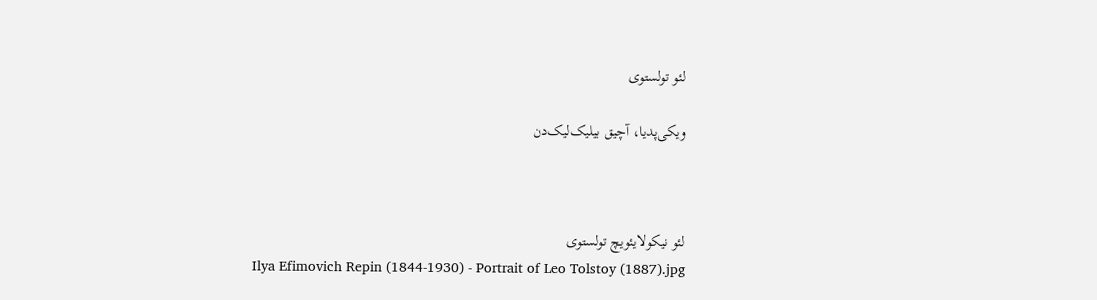لئو تولستوی

ویکی‌پدیا، آچیق بیلیک‌لیک‌دن



لئو نیکولایئویچ تولستوی
Ilya Efimovich Repin (1844-1930) - Portrait of Leo Tolstoy (1887).jpg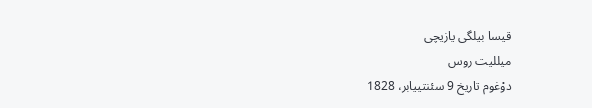قیسا بیلگی یازیچی
میللیت روس
دوْغوم تاریخ 9 سئنتییابر، 1828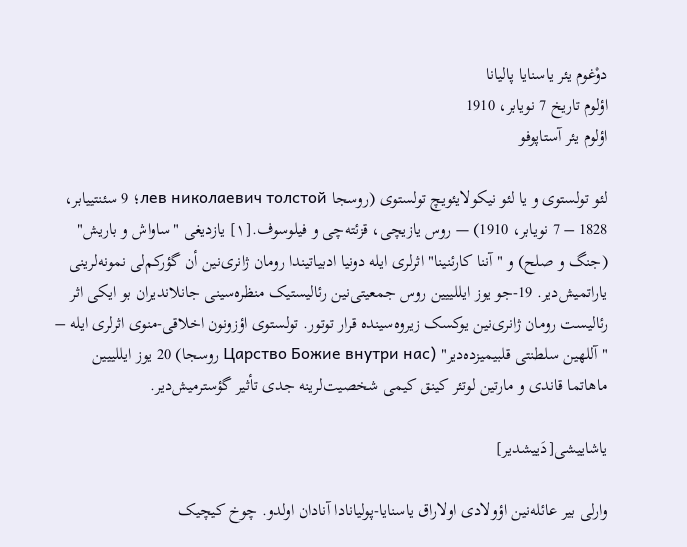دوْغوم یئر یاسنایا پالیانا
اؤلوم تاریخ 7 نویابر، 1910
اؤلوم یئر آستاپوفو

لئو تولستوی و یا لئو نیکولایئویچ تولستوی (روسجا лев николаевич толстой؛ 9 سئنتییابر، 1828 – 7 نویابر، 1910) — روس یازیچی، قزئته‌چی و فیلوسوف.[۱] یازدیغی "ساواش و باریش" (جنگ و صلح) و "آننا کارئنینا" اثرلری ایله دونیا ادبیاتیندا رومان ژانری‌نین أن گؤرکم‌لی نمونه‌لرینی یاراتمیش‌دیر. 19-جو یوز ایللییین روس جمعیتی‌نین رئالیستیک منظره‌سینی جانلاندیران بو ایکی اثر رئالیست رومان ژانری‌نین یوکسک زیروه‌سینده قرار توتور. تولستوی اؤزونون اخلاقی-منوی اثرلری ایله – "آللهین سلطنتی قلبیمیزده‌دیر" (Царство Божие внутри нас روسجا) 20 یوز ایللییین ماهاتما قاندی و مارتین لوتئر کینق کیمی شخصیت‌لرینه جدی تأثیر گؤسترمیش‌دیر.

یاشاییشی[دَییشدیر]

وارلی بیر عائله‌نین اؤولادی اولاراق یاسنایا-پولیانادا آنادان اولدو. چوخ کیچیک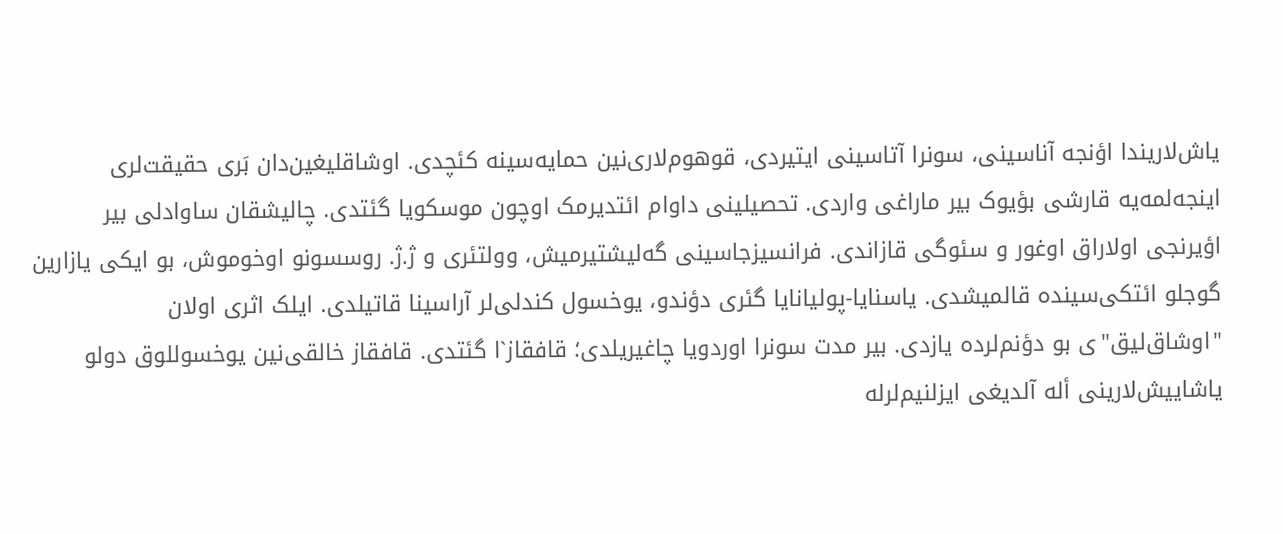یاش‌لاریندا اؤنجه آناسینی، سونرا آتاسینی ایتیردی، قوهوم‌لاری‌نین حمایه‌سینه کئچدی. اوشاقلیغین‌دان بَری حقیقت‌لری اینجه‌لمه‌یه قارشی بؤیوک بیر ماراغی واردی. تحصیلینی داوام ائتدیرمک اوچون موسکویا گئتدی. چالیشقان ساوادلی بیر اؤیرنجی اولاراق اوغور و سئوگی قازاندی. فرانسیزجاسینی گه‌لیشتیرمیش، وولتئری و ژ.ژ. روسسونو اوخوموش، بو ایکی یازارین گوجلو ائتکی‌سینده قالمیشدی. یاسنایا-پولیانایا گئری دؤندو، یوخسول کندلی‌لر آراسینا قاتیلدی. ایلک اثری اولان "اوشاق‌لیق"ی بو دؤنم‌لرده یازدی. بیر مدت سونرا اوردویا چاغیریلدی؛ قافقاز`ا گئتدی. قافقاز خالقی‌نین یوخسوللوق دولو یاشاییش‌لارینی أله آلدیغی ایزلنیم‌لرله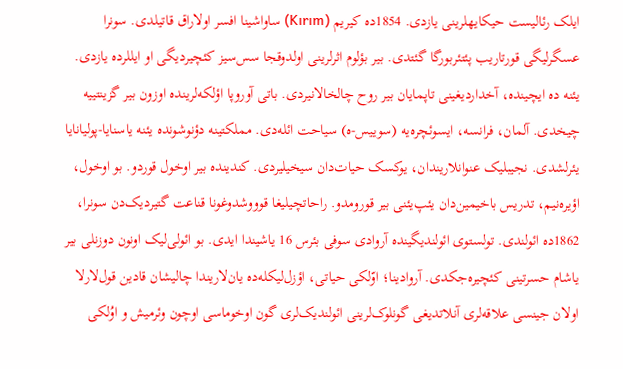ایلک رئالیست حیکایهلرینی یازدی. 1854ده کیریم (Kırım) ساواشینا افسر اولاراق قاتیلدی. سونرا عسگرلیگی قورتاریب پئتئربورگا گئتدی. بیر بؤلوم اثرلرینی اولدوقجا سس‌سیز کئچیردیگی او ایللرده یازدی. یئنه ده ایچینده، آخداردیغینی تاپمایان بیر روح چالخالانیردی. باتی آوروپا اؤلکه‌لرینده اوزون بیر گزینتییه چیخدی. آلمان، فرانسه، ایسوئچره‌یه (سوییس-ه) سیاحت ائله‌دی. مملکتینه دؤنوشونده یئنه یاسنایا-پولیانایا یئرلشدی. نجیبلیک عنوانلاریندان، یوکسک حیات‌دان سیخیلیردی. کندینده بیر اوخول قوردو. بو اوخول، اؤیره‌نیم، تدریس باخیمین‌دان یئپ‌یئنی بیر قورومدو. راحاتچیلیغا قوووشدوغونا قناعت گتیردیک‌دن سونرا، 1862ده ائولندی. تولستوی ائولندیگینده آروادی سوفی بئرس 16 یاشیندا ایدی. بو ائولی‌لیک اونون دوزنلی بیر یاشام حسرتینی کئچیره‌جکدی. آروادینا؛ اوّلکی حیاتی، اؤزل‌لیکله‌ده یان‌لاریندا چالیشان قادین قول‌لارلا اولان جینسی علاقه‌لری آنلاتدیغی گونلوک‌لرینی ائولندیک‌لری گون اوخوماسی اوچون وئرمیش و اوُلکی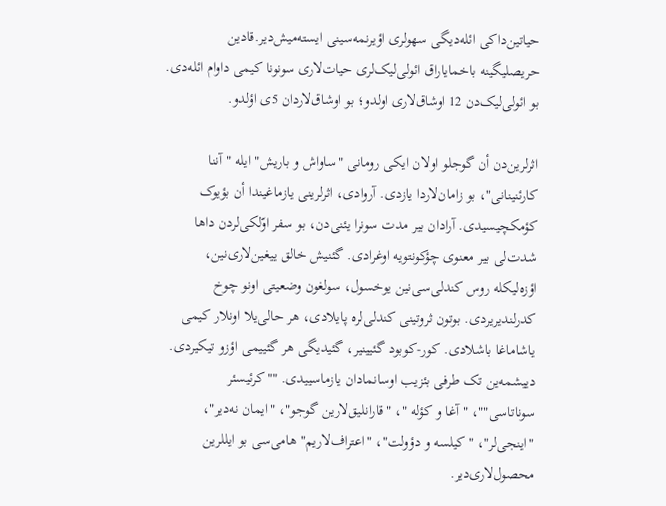حیاتین‌داکی ائله‌دیگی سهولری اؤیرنمه‌سینی ایسته‌میش‌دیر.قادین حریصلیگینه باخمایاراق ائولی‌لیک‌لری حیات‌لاری سونونا کیمی داوام ائله‌دی. بو ائولی‌لیک‌دن 12 اوشاق‌لاری اولدو؛ بو اوشاق‌لاردان 5ی اؤلدو.

اثرلرین‌دن أن گوجلو اولان ایکی رومانی "ساواش و باریش" ایله "آننا کارئنینانی"، بو زامان‌لاردا یازدی. آروادی، اثرلرینی یازماغیندا أن بؤیوک کؤمکچیسیدی. آرادان بیر مدت سونرا یئنی‌دن، بو سفر اوّلکی‌لردن داها شدت‌لی بیر معنوی چؤکونتویه اوغرادی. گئنیش خالق ییغین‌لاری‌نین، اؤزه‌لیکله روس کندلی‌سی‌نین یوخسول، سولغون وضعیتی اونو چوخ کدرلندیریردی. بوتون ثروتینی کندلی‌لره پایلادی، هر حالی‌یلا اونلار کیمی یاشاماغا باشلادی. کور-کوبود گئیینیر، گئیدیگی هر گئییمی اؤزو تیکیردی. دییشمه‌ین تک طرفی بئزیب اوسانمادان یازماسییدی. ""کرئیسئر سوناتاسی""، "آغا و کؤله "، "قارانلیق‌لارین گوجو"، "ایمان نه‌دیر"، "اینجی‌لر"، "کیلسه و دؤولت"، "اعتراف‌لاریم" هامی‌سی بو ایللرین محصول‌لاری‌دیر.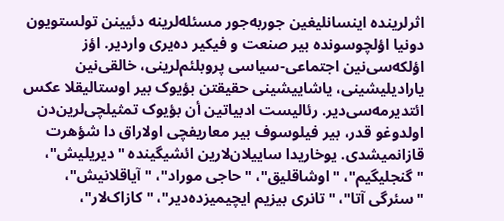اثرلرینده اینسانلیغین جوربه‌جور مسئله‌لرینه دئیینن تولستویون دونیا اؤلچوسونده بیر صنعت و فیکیر ده‌یری واردیر. اؤز اؤلکه‌سی‌نین اجتماعی-سیاسی پروبلئم‌لرینی، خالقی‌نین یارادیلیشینی، یاشاییشینی حقیقتن بؤیوک بیر اوستالیقلا عکس ائتدیرمه‌سی‌دیر. رئالیست ادبیاتین أن بؤیوک تمثیلچی‌لرین‌دن اولدوغو قدر، بیر فیلوسوف بیر معاریفچی اولاراق دا شؤهرت قازانمیشدی. یوخاریدا ساییلان‌لارین ائشیگینده "دیریلیش"، "گنجلیگیم"، "اوشاقلیق"، "حاجی موراد"، "آیاقلانیش"، "سئرگی آتا"، "تانری بیزیم ایچیمیزده‌دیر"، "کازاک‌لار"،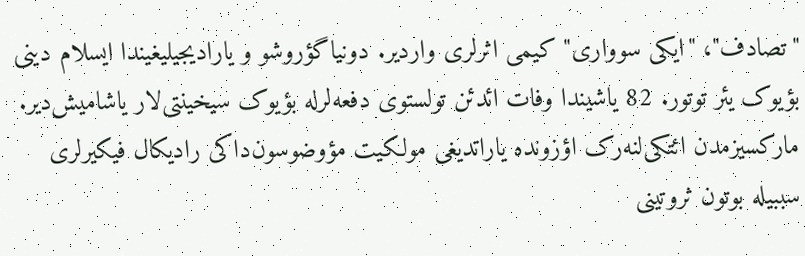"تصادف"، "ایکی سوواری" کیمی اثرلری واردیر. دونیاگؤروشو و یارادیجیلیغیندا ایسلام دینی بؤیوک یئر توتور. 82 یاشیندا وفات ائدئن تولستوی دفعه‌لرله بؤیوک سیخینتی‌لار یاشامیش‌دیر. مارکسیزمدن ائتکی‌لنه‌رک اؤزونده یاراتدیغی مولکیت مؤوضوسون‌داکی رادیکال فیکیرلری سببیله بوتون ثروتینی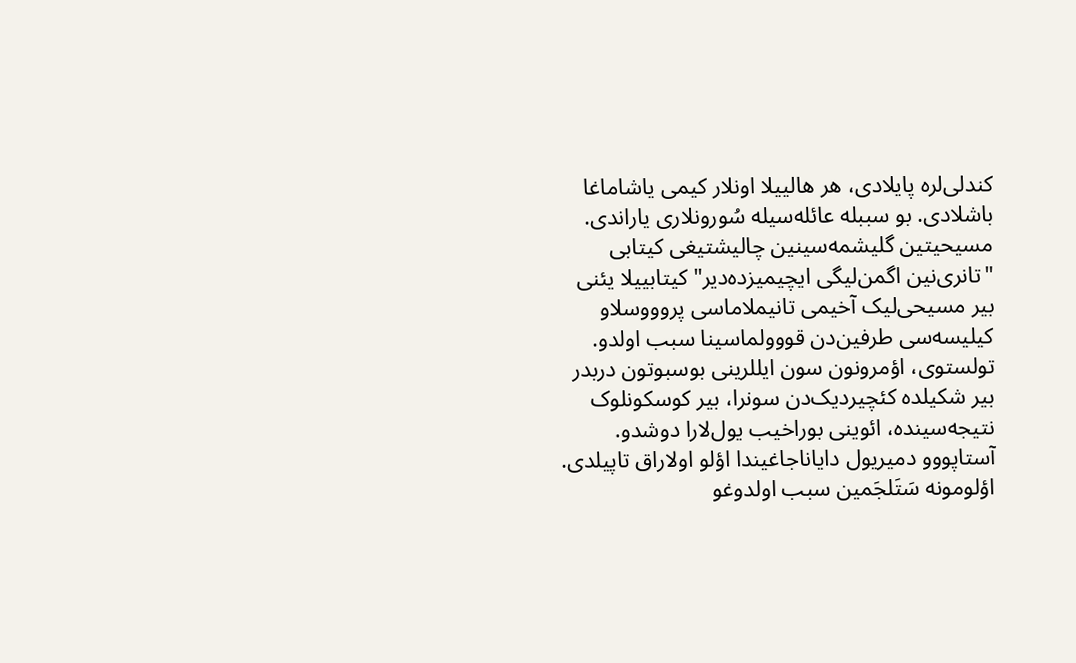کندلی‌لره پایلادی، هر هالییلا اونلار کیمی یاشاماغا باشلادی. بو سببله عائله‌سیله سُورونلاری یاراندی. مسیحیتین گلیشمه‌سینین چالیشتیغی کیتابی "تانری‌نین اگمن‌لیگی ایچیمیزده‌دیر" کیتابییلا یئنی بیر مسیحی‌لیک آخیمی تانیملاماسی پروووسلاو کیلیسه‌سی طرفین‌دن قووولماسینا سبب اولدو. تولستوی، اؤمرونون سون ایللرینی بوسبوتون دربدر بیر شکیلده کئچیردیک‌دن سونرا، بیر کوسکونلوک نتیجه‌سینده، ائوینی بوراخیب یول‌لارا دوشدو. آستاپووو دمیریول دایاناجاغیندا اؤلو اولاراق تاپیلدی. اؤلومونه سَتَلجَمین سبب اولدوغو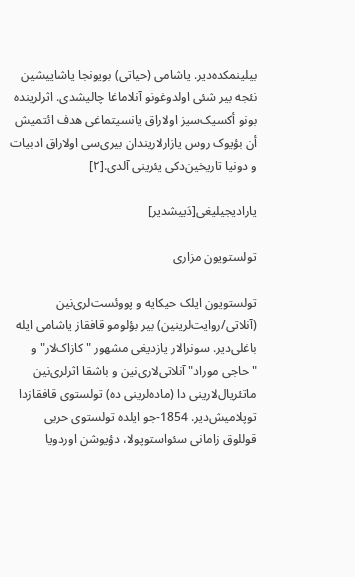بیلینمکده‌دیر. یاشامی (حیاتی) بویونجا یاشاییشین نئجه بیر شئی اولدوغونو آنلاماغا چالیشدی. اثرلرینده بونو أکسیک‌سیز اولاراق یانسیتماغی هدف ائتمیش أن بؤیوک روس یازارلاریندان بیری‌سی اولاراق ادبیات و دونیا تاریخین‌دکی یئرینی آلدی.[۲]

یارادیجیلیغی[دَییشدیر]

تولستویون مزاری

تولستویون ایلک حیکایه و پووئست‌لری‌نین (آنلاتی/روایت‌لرینین) بیر بؤلومو قافقاز یاشامی ایله باغلی‌دیر. سونرالار یازدیغی مشهور "کازاک‌لار" و "حاجی موراد" آنلاتی‌لاری‌نین و باشقا اثرلری‌نین ماتئریال‌لارینی دا (ماده‌لرینی ده) تولستوی قافقازدا توپلامیش‌دیر. 1854-جو ایلده تولستوی حربی قوللوق زامانی سئواستوپولا، دؤیوشن اوردویا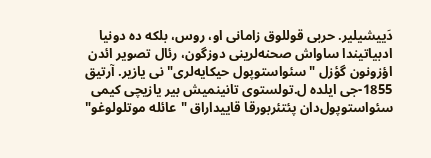دَییشیلیر. حربی قوللوق زامانی او، روس، بلکه ده دونیا ادبیاتیندا ساواش صحنه‌لرینی دوزگون، رئال تصویر ائدن اؤزونون گؤزل "سئواستوپول حیکایه‌لری" نی یازیر. آرتیق 1855-جی ایلده ل.تولستوی تانینمیش بیر یازیچی کیمی سئواستوپول‌دان پئتئربورقا قاییداراق "عائله موتلولوغو"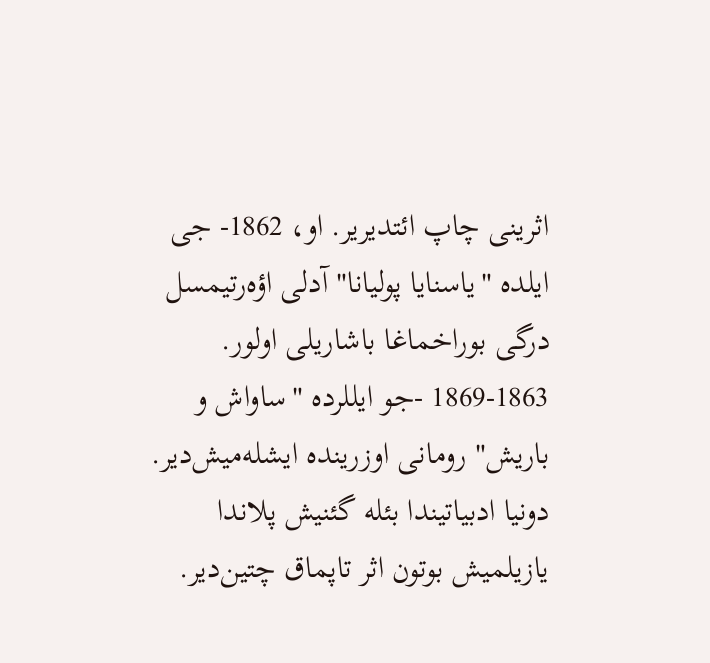اثرینی چاپ ائتدیریر. او، 1862- جی ایلده "یاسنایا پولیانا" آدلی اؤه‌رتیمسل درگی بوراخماغا باشاریلی اولور. 1863-1869 -جو ایللرده "ساواش و باریش" رومانی اوزرینده ایشله‌میش‌دیر. دونیا ادبیاتیندا بئله گئنیش پلاندا یازیلمیش بوتون اثر تاپماق چتین‌دیر.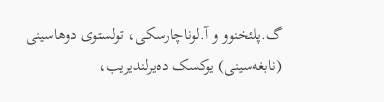گ.پلئخنوو و آ.لوناچارسکی، تولستوی دوهاسینی (نابغه‌سینی) یوکسک ده‌یرلندیریب،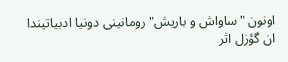اونون "ساواش و باریش" رومانینی دونیا ادبیاتیندا ان گؤزل اثر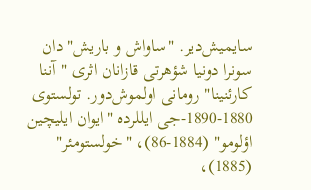سایمیش‌دیر. "ساواش و باریش"دان سونرا دونیا شؤهرتی قازانان اثری "آننا کارئنینا" رومانی اولموش‌دور. تولستوی 1880-1890-جی ایللرده "ایوان ایلیچین اؤلومو" (1884-86)، "خولستومئر" (1885)،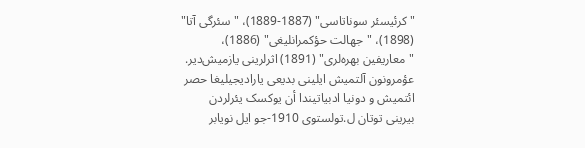"کرئیسئر سوناتاسی" (1887-1889)، "سئرگی آتا" (1898)، "جهالت حؤکمرانلیغی" (1886)، "معاریفین بهره‌لری" (1891) اثرلرینی یازمیش‌دیر. عؤمرونون آلتمیش ایلینی بدیعی یارادیجیلیغا حصر ائتمیش و دونیا ادبیاتیندا أن یوکسک یئرلردن بیرینی توتان ل.تولستوی 1910-جو ایل نویابر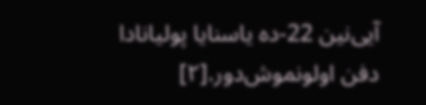آیی‌نین 22-ده یاسنایا پولیانادا دفن اولونموش‌دور.[۲]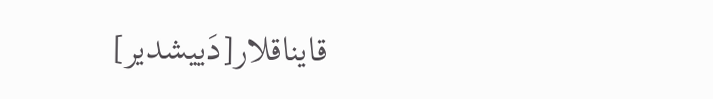قایناقلار[دَییشدیر]